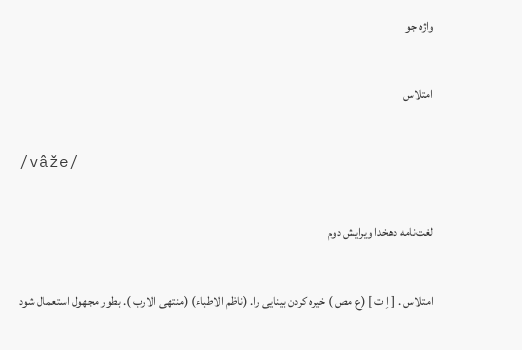واژه جو

امتلاس

/vâže/

لغت‌نامه دهخدا ویرایش دوم

امتلاس . [ اِ ت ] (ع مص ) خیره کردن بینایی را. (ناظم الاطباء) (منتهی الارب ). بطور مجهول استعمال شود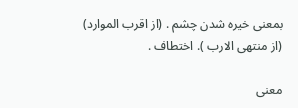بمعنی خیره شدن چشم . (از اقرب الموارد) (از منتهی الارب ). اختطاف .

معنی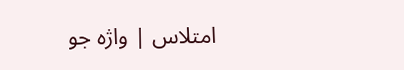امتلاس | واژه جو